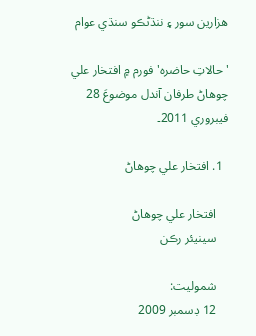هزارين سور ۽ ننڌڻڪو سنڌي عوام

'حالاتِ حاضره' فورم ۾ افتخار علي چوهاڻ طرفان آندل موضوعَ 28 فيبروري 2011۔

  1. افتخار علي چوهاڻ

    افتخار علي چوهاڻ
    سينيئر رڪن

    شموليت:
    12 ڊسمبر 2009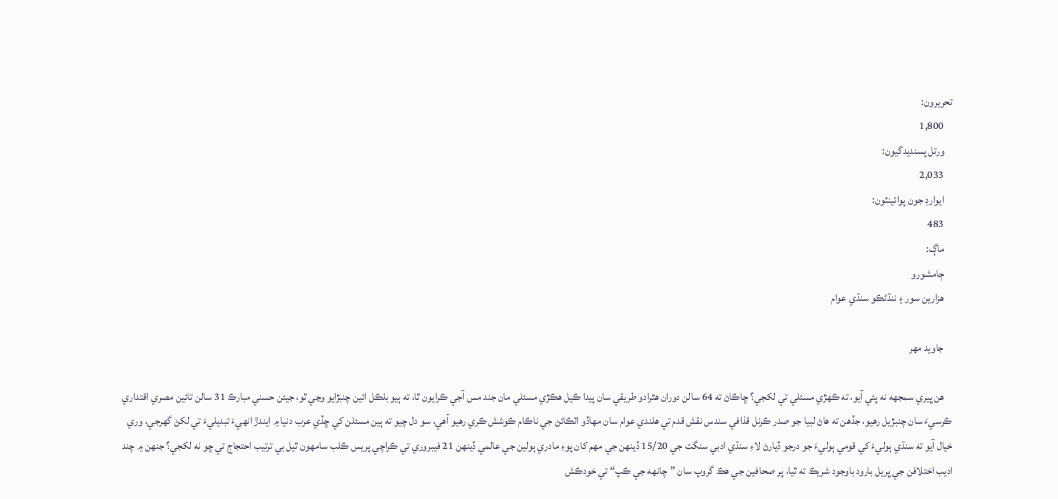تحريرون:
    1,800
    ورتل پسنديدگيون:
    2,033
    ايوارڊ جون پوائينٽون:
    483
    ماڳ:
    ڄامشورو
    هزارين سور ۽ ننڌڻڪو سنڌي عوام

    جاويد مهر

    هن ڀيري سمجهه نه پئي آيو، ته ڪهڙي مسئلي تي لکجي؟ ڇاڪاڻ ته 64 سالن دوران هٿرادو طريقي سان پيدا ڪيل هڪڙي مسئلي مان جند مس آجي ڪرايون ٿا، ته ٻيو بلڪل ائين چنبڙايو وڃي ٿو، جيئن حسني مبارڪ 31 سالن تائين مصري اقتداري ڪرسيءَ سان چنبڙيل رهيو، جڏهن ته هاڻ لبيا جو صدر ڪرنل قذافي سندس نقش قدم تي هلندي عوام سان مهاڏو اٽڪائڻ جي ناڪام ڪوشش ڪري رهيو آهي، سو دل چيو ته ٻين مسئلن کي ڇڏي عرب دنيا ۾ ايندڙ انهيءَ تبديليءَ تي لکڻ گهرجي، وري خيال آيو ته سنڌي ٻوليءَ کي قومي ٻوليءَ جو درجو ڏيارڻ لاءِ سنڌي ادبي سنگت جي 15/20 ڏينهن جي مهم کان پوءِ مادري ٻولين جي عالمي ڏينهن 21 فيبروري تي ڪراچي پريس ڪلب سامهون ٿيل بي ترتيب احتجاج تي ڇو نه لکجي؟ جنهن ۾ چند اديب اختلافن جي ڀريل بارود باوجود شريڪ ته ٿيا، پر صحافين جي هڪ گروپ سان ”چانهه جي ڪپ“ تي خودڪش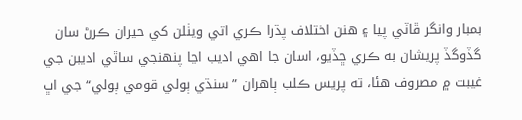بمبار وانگر ڦاٽي پيا ۽ هنن اختلاف پڌرا ڪري اتي ويٺلن کي حيران ڪرڻ سان گڏوگڏ پريشان به ڪري ڇڏيو، اسان جا اهي اديب اڃا پنهنجي ساٿي اديبن جي غيبت ۾ مصروف هئا، ته پريس ڪلب ٻاهران ”سنڌي ٻولي قومي ٻولي“ جي اڀ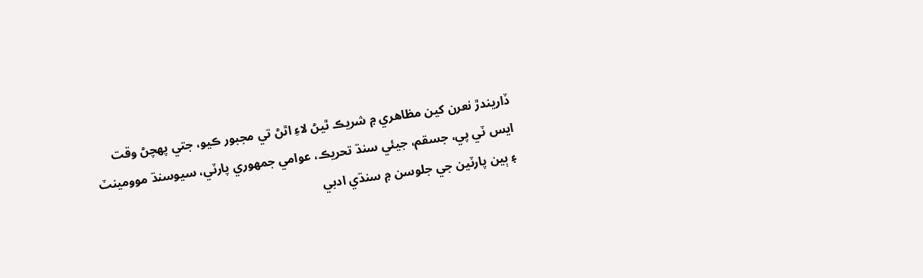ڏاريندڙ نعرن کين مظاهري ۾ شريڪ ٿيڻ لاءِ اٿڻ تي مجبور ڪيو، جتي پهچڻ وقت ايس ٽي پي، جسقم، جيئي سنڌ تحريڪ، عوامي جمهوري پارٽي، سيوسنڌ موومينٽ ۽ ٻين پارٽين جي جلوسن ۾ سنڌي ادبي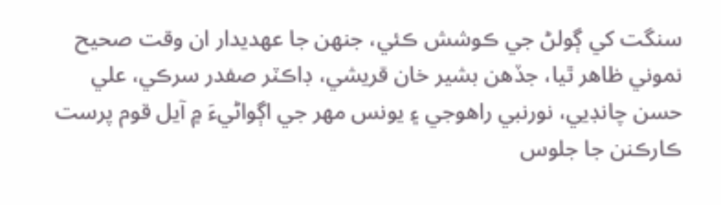سنگت کي ڳولڻ جي ڪوشش ڪئي، جنهن جا عهديدار ان وقت صحيح نموني ظاهر ٿيا، جڏهن بشير خان قريشي، ڊاڪٽر صفدر سرڪي، علي حسن چانڊيي، نورنبي راهوجي ۽ يونس مهر جي اڳواڻيءَ ۾ آيل قوم پرست ڪارڪنن جا جلوس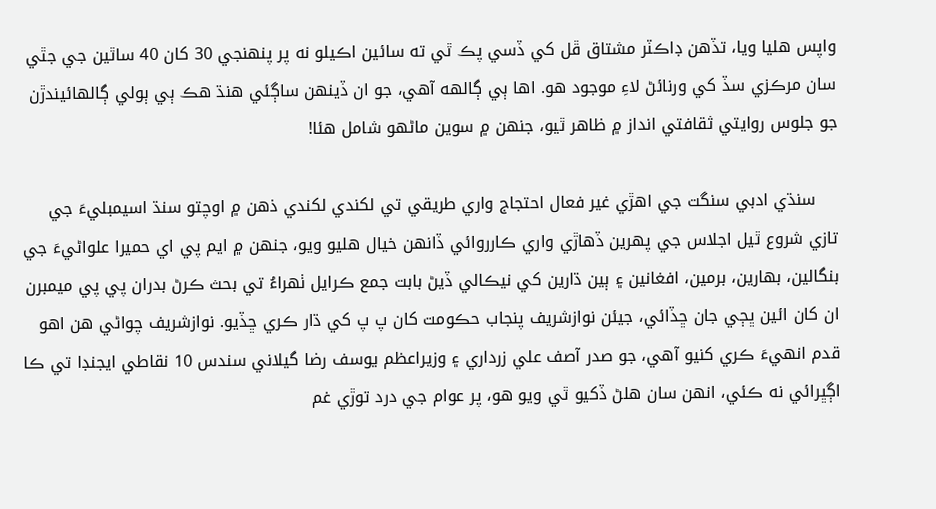واپس هليا ويا، تڏهن ڊاڪٽر مشتاق ڦل کي ڏسي پڪ ٿي ته سائين اڪيلو نه پر پنهنجي 30 کان 40 ساٿين جي جٿي سان مرڪزي سڏ کي ورنائڻ لاءِ موجود هو. اها ٻي ڳالهه آهي، جو ان ڏينهن ساڳئي هنڌ هڪ ٻي ٻولي ڳالهائيندڙن جو جلوس روايتي ثقافتي انداز ۾ ظاهر ٿيو، جنهن ۾ سوين ماڻهو شامل هئا!

    سنڌي ادبي سنگت جي اهڙي غير فعال احتجاج واري طريقي تي لکندي لکندي ذهن ۾ اوچتو سنڌ اسيمبليءَ جي تازي شروع ٿيل اجلاس جي پهرين ڏهاڙي واري ڪارروائي ڏانهن خيال هليو ويو، جنهن ۾ ايم پي اي حميرا علواڻيءَ جي بنگالين، بهارين، برمين، افغانين ۽ ٻين ڌارين کي نيڪالي ڏيڻ بابت جمع ڪرايل ٺهراءُ تي بحث ڪرڻ بدران پي پي ميمبرن ان کان ائين ڀڄي جان ڇڏائي، جيئن نوازشريف پنجاب حڪومت کان پ پ کي ڌار ڪري ڇڏيو. نوازشريف چواڻي هن اهو قدم انهيءَ ڪري کنيو آهي، جو صدر آصف علي زرداري ۽ وزيراعظم يوسف رضا گيلاني سندس 10 نقاطي ايجنڊا تي ڪا اڳڀرائي نه ڪئي، انهن سان هلڻ ڏکيو ٿي ويو هو، پر عوام جي درد توڙي غم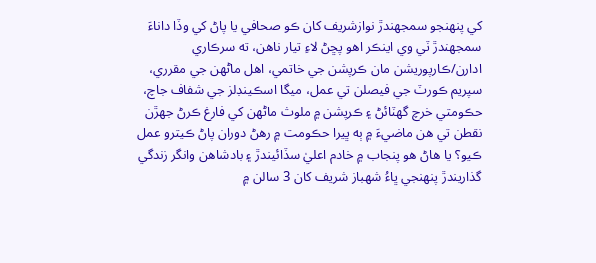کي پنهنجو سمجهندڙ نوازشريف کان ڪو صحافي يا پاڻ کي وڏا داناءَ سمجهندڙ ٽي وي اينڪر اهو پڇڻ لاءِ تيار ناهن، ته سرڪاري ادارن/ڪارپوريشن مان ڪرپشن جي خاتمي، اهل ماڻهن جي مقرري، سپريم ڪورٽ جي فيصلن تي عمل، ميگا اسڪينڊلز جي شفاف جاچ، حڪومتي خرچ گهٽائڻ ۽ ڪرپشن ۾ ملوث ماڻهن کي فارغ ڪرڻ جهڙن نقطن تي هن ماضيءَ ۾ ٻه ڀيرا حڪومت ۾ رهڻ دوران پاڻ ڪيترو عمل ڪيو؟ يا هاڻ هو پنجاب ۾ خادم اعليٰ سڏائيندڙ ۽ بادشاهن وانگر زندگي گذاريندڙ پنهنجي ڀاءُ شهباز شريف کان 3 سالن ۾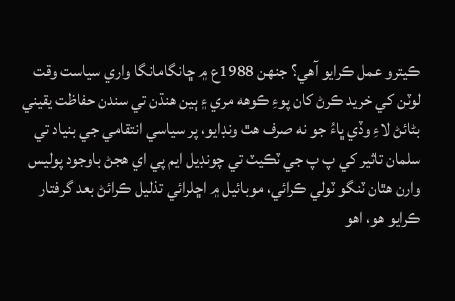ڪيترو عمل ڪرايو آهي؟ جنهن 1988ع ۾ ڇانگامانگا واري سياست وقت لوٽن کي خريد ڪرڻ کان پوءِ ڪوهه مري ۽ ٻين هنڌن تي سندن حفاظت يقيني بڻائڻ لاءِ وڏي ڀاءُ جو نه صرف هٿ ونڊايو، پر سياسي انتقامي جي بنياد تي سلمان تاثير کي پ پ جي ٽڪيٽ تي چونڊيل ايم پي اي هجڻ باوجود پوليس وارن هٿان ٽنگو ٽولي ڪرائي، موبائيل ۾ اڇلرائي تذليل ڪرائڻ بعد گرفتار ڪرايو هو، اهو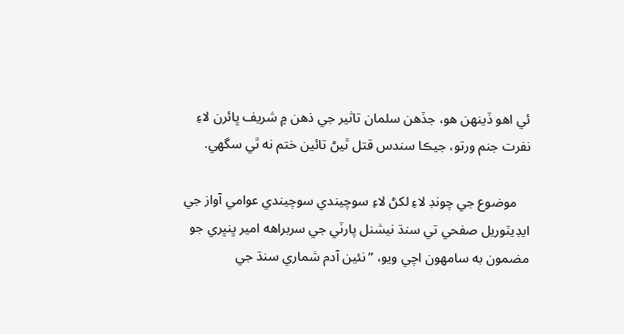ئي اهو ڏينهن هو، جڏهن سلمان تاثير جي ذهن ۾ شريف ڀائرن لاءِ نفرت جنم ورتو، جيڪا سندس قتل ٿيڻ تائين ختم نه ٿي سگهي.

    موضوع جي چونڊ لاءِ لکڻ لاءِ سوچيندي سوچيندي عوامي آواز جي ايڊيٽوريل صفحي تي سنڌ نيشنل پارٽي جي سربراهه امير ڀنڀري جو مضمون به سامهون اچي ويو، ”نئين آدم شماري سنڌ جي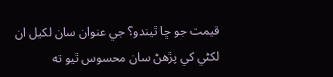قيمت جو ڇا ٿيندو؟ جي عنوان سان لکيل ان لکڻي کي پڙهڻ سان محسوس ٿيو ته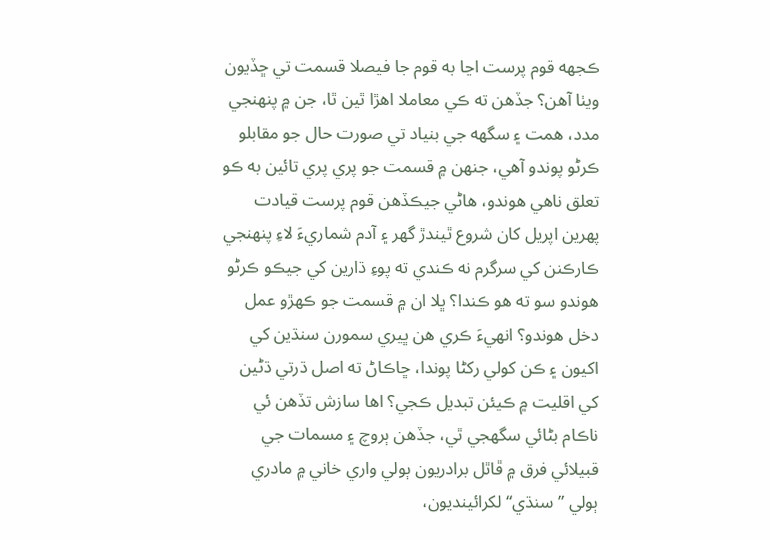ڪجهه قوم پرست اڃا به قوم جا فيصلا قسمت تي ڇڏيون ويٺا آهن؟ جڏهن ته ڪي معاملا اهڙا ٿين ٿا، جن ۾ پنهنجي مدد، همت ۽ سگهه جي بنياد تي صورت حال جو مقابلو ڪرڻو پوندو آهي، جنهن ۾ قسمت جو پري پري تائين به ڪو تعلق ناهي هوندو، هاڻي جيڪڏهن قوم پرست قيادت پهرين اپريل کان شروع ٿيندڙ گهر ۽ آدم شماريءَ لاءِ پنهنجي ڪارڪنن کي سرگرم نه ڪندي ته پوءِ ڌارين کي جيڪو ڪرڻو هوندو سو ته هو ڪندا؟ ڀلا ان ۾ قسمت جو ڪهڙو عمل دخل هوندو؟ انهيءَ ڪري هن ڀيري سمورن سنڌين کي اکيون ۽ ڪن کولي رکڻا پوندا، ڇاڪاڻ ته اصل ڌرتي ڌڻين کي اقليت ۾ ڪيئن تبديل ڪجي؟ اها سازش تڏهن ئي ناڪام بڻائي سگهجي ٿي، جڏهن ٻروچ ۽ مسمات جي قبيلائي فرق ۾ ڦاٿل برادريون ٻولي واري خاني ۾ مادري ٻولي ”سنڌي“ لکرائينديون،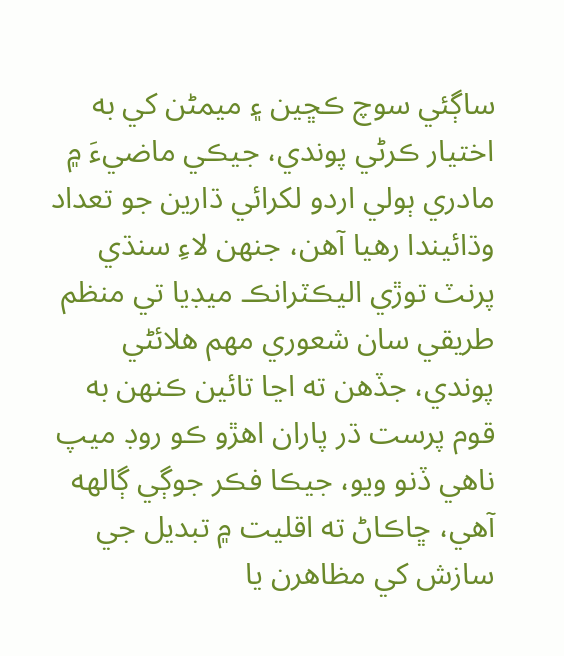ساڳئي سوچ ڪڇين ۽ ميمڻن کي به اختيار ڪرڻي پوندي، جيڪي ماضيءَ ۾ مادري ٻولي اردو لکرائي ڌارين جو تعداد وڌائيندا رهيا آهن، جنهن لاءِ سنڌي پرنٽ توڙي اليڪٽرانڪ ميڊيا تي منظم طريقي سان شعوري مهم هلائڻي پوندي، جڏهن ته اڃا تائين ڪنهن به قوم پرست ڌر پاران اهڙو ڪو روڊ ميپ ناهي ڏنو ويو، جيڪا فڪر جوڳي ڳالهه آهي، ڇاڪاڻ ته اقليت ۾ تبديل جي سازش کي مظاهرن يا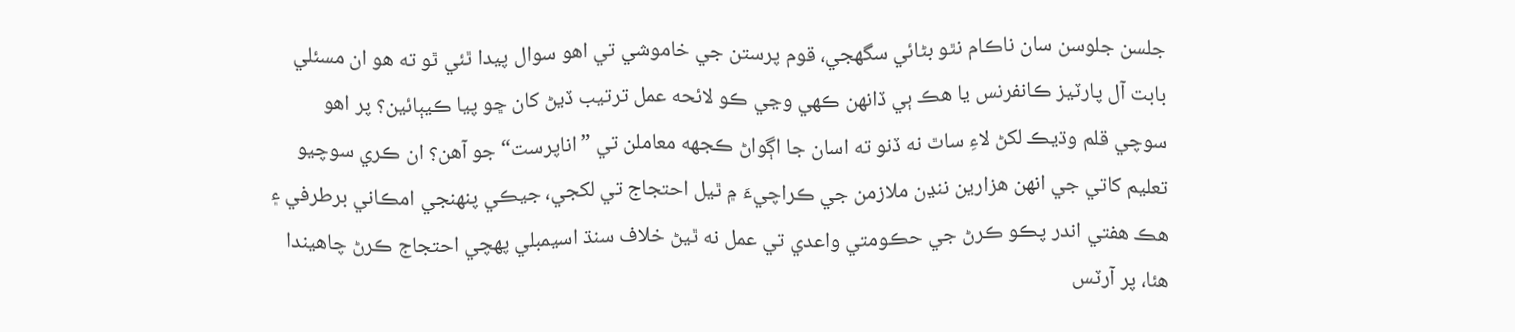جلسن جلوسن سان ناڪام نٿو بڻائي سگهجي، قوم پرستن جي خاموشي تي اهو سوال پيدا ٿئي ٿو ته هو ان مسئلي بابت آل پارٽيز ڪانفرنس يا هڪ ٻي ڏانهن ڪهي وڃي ڪو لائحه عمل ترتيب ڏيڻ کان ڇو پيا ڪيٻائين؟ پر اهو سوچي قلم وڌيڪ لکڻ لاءِ ساٿ نه ڏنو ته اسان جا اڳواڻ ڪجهه معاملن تي ”اناپرست“ جو آهن؟ ان ڪري سوچيو تعليم کاتي جي انهن هزارين ننڍن ملازمن جي ڪراچيءَ ۾ ٿيل احتجاج تي لکجي، جيڪي پنهنجي امڪاني برطرفي ۽ هڪ هفتي اندر پڪو ڪرڻ جي حڪومتي واعدي تي عمل نه ٿيڻ خلاف سنڌ اسيمبلي پهچي احتجاج ڪرڻ چاهيندا هئا، پر آرٽس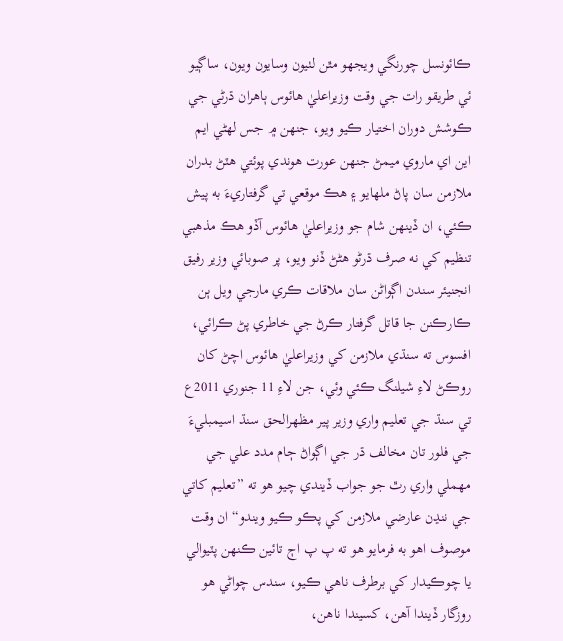ڪائونسل چورنگي ويجهو مٿن لٺيون وسايون ويون، ساڳيو ئي طريقو رات جي وقت وزيراعليٰ هائوس ٻاهران ڌرڻي جي ڪوشش دوران اختيار ڪيو ويو، جنهن ۾ جس لهڻي ايم اين اي ماروي ميمڻ جنهن عورت هوندي پوئتي هٽڻ بدران ملازمن سان پاڻ ملهايو ۽ هڪ موقعي تي گرفتاريءَ به پيش ڪئي، ان ڏينهن شام جو وزيراعليٰ هائوس آڏو هڪ مذهبي تنظيم کي نه صرف ڌرڻو هڻڻ ڏنو ويو، پر صوبائي وزير رفيق انجنيئر سندن اڳواڻن سان ملاقات ڪري مارجي ويل ٻن ڪارڪنن جا قاتل گرفتار ڪرڻ جي خاطري پڻ ڪرائي، افسوس ته سنڌي ملازمن کي وزيراعليٰ هائوس اچڻ کان روڪڻ لاءِ شيلنگ ڪئي وئي، جن لاءِ 11 جنوري 2011ع تي سنڌ جي تعليم واري وزير پير مظهرالحق سنڌ اسيمبليءَ جي فلور تان مخالف ڌر جي اڳواڻ ڄام مدد علي جي مهملي واري رٿ جو جواب ڏيندي چيو هو ته ”تعليم کاتي جي ننڍن عارضي ملازمن کي پڪو ڪيو ويندو“ ان وقت موصوف اهو به فرمايو هو ته پ پ اڄ تائين ڪنهن پٽيوالي يا چوڪيدار کي برطرف ناهي ڪيو، سندس چواڻي هو روزگار ڏيندا آهن، کسيندا ناهن،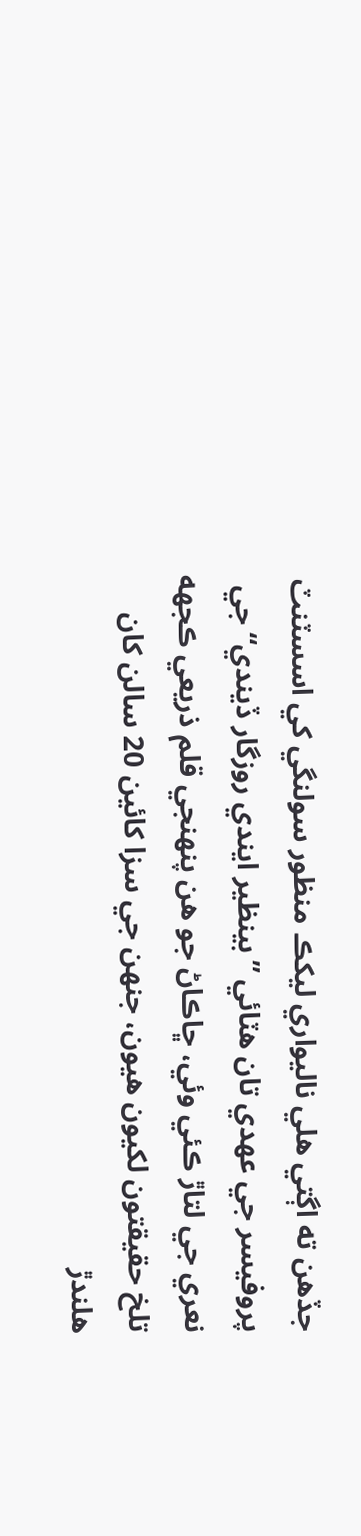جڏهن ته اڳتي هلي ناليواري ليکڪ منظور سولنگي کي اسسٽنٽ پروفيسر جي عهدي تان هٽائي ”بينظير ايندي روزگار ڏيندي“ جي نعري جي لتاڙ ڪئي وئي، ڇاڪاڻ جو هن پنهنجي قلم ذريعي ڪجهه تلخ حقيقتون لکيون هيون، جنهن جي سزا کائين 20 سالن کان هلندڙ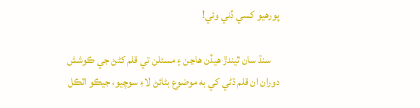پورهيو کسي ڏني وئي!

    سنڌ سان ٿيندڙ هيڏن هاڃن ۽ مسئلن تي قلم کڻڻ جي ڪوشش دوران ان قلم ڌڻي کي به موضوع بڻائڻ لاءِ سوچيو، جيڪو اٽڪل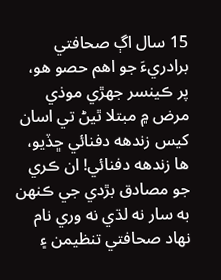15 سال اڳ صحافتي برادريءَ جو اهم حصو هو، پر ڪينسر جهڙي موذي مرض ۾ مبتلا ٿيڻ تي اسان کيس زندهه دفنائي ڇڏيو، ها زندهه دفنائي! ان ڪري جو مصادق بڙدي جي ڪنهن به سار نه لڌي نه وري نام نهاد صحافتي تنظيمن ۽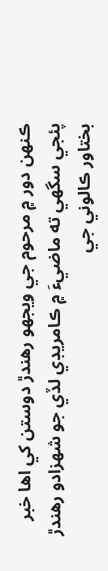ڪنهن دور ۾ مرحوم جي ويجهو رهندڙ دوستن کي اها خبر پئجي سگهي ته ماضيءَ ۾ ڪامريڊي لڏي جو شهزادو رهندڙ بختاور ڪالوني جي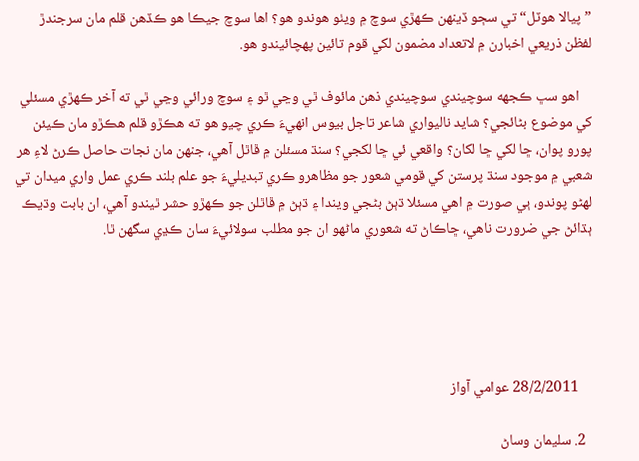”پيالا هوٽل“ تي سڄو ڏينهن ڪهڙي سوچ ۾ ويٺو هوندو هو؟ اها سوچ جيڪا هو ڪڏهن قلم مان سرجندڙ لفظن ذريعي اخبارن ۾ لاتعداد مضمون لکي قوم تائين پهچائيندو هو.

    اهو سڀ ڪجهه سوچيندي سوچيندي ذهن مائوف ٿي وڃي ٿو ۽ سوچ ورائي وڃي ٿي ته آخر ڪهڙي مسئلي کي موضوع بڻائجي؟ شايد ناليواري شاعر تاجل بيوس انهيءَ ڪري چيو هو ته هڪڙو قلم هڪڙو مان ڪيئن پورو پوان، ڇا لکي ڇا لکان؟ واقعي ئي ڇا لکجي؟ سنڌ مسئلن ۾ ڦاٿل آهي، جنهن مان نجات حاصل ڪرڻ لاءِ هر شعبي ۾ موجود سنڌ پرستن کي قومي شعور جو مظاهرو ڪري تبديليءَ جو علم بلند ڪري عمل واري ميدان تي لهڻو پوندو، ٻي صورت ۾ اهي مسئلا ڌٻڻ بڻجي ويندا ۽ ڌٻڻ ۾ ڦاٿلن جو ڪهڙو حشر ٿيندو آهي، ان بابت وڌيڪ ٻڌائڻ جي ضرورت ناهي، ڇاڪاڻ ته شعوري ماڻهو ان جو مطلب سولائيءَ سان ڪڍي سگهن ٿا.





    28/2/2011 عوامي آواز

  2. سليمان وساڻ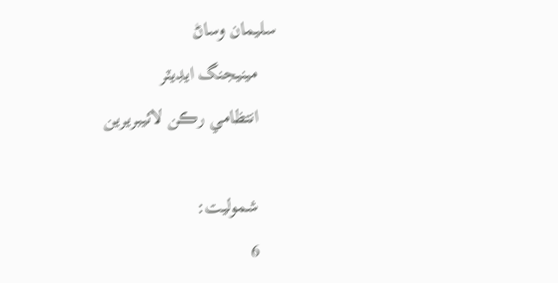سليمان وساڻ
    مينيجنگ ايڊيٽر
    انتظامي رڪن لائيبريرين

    شموليت:
    6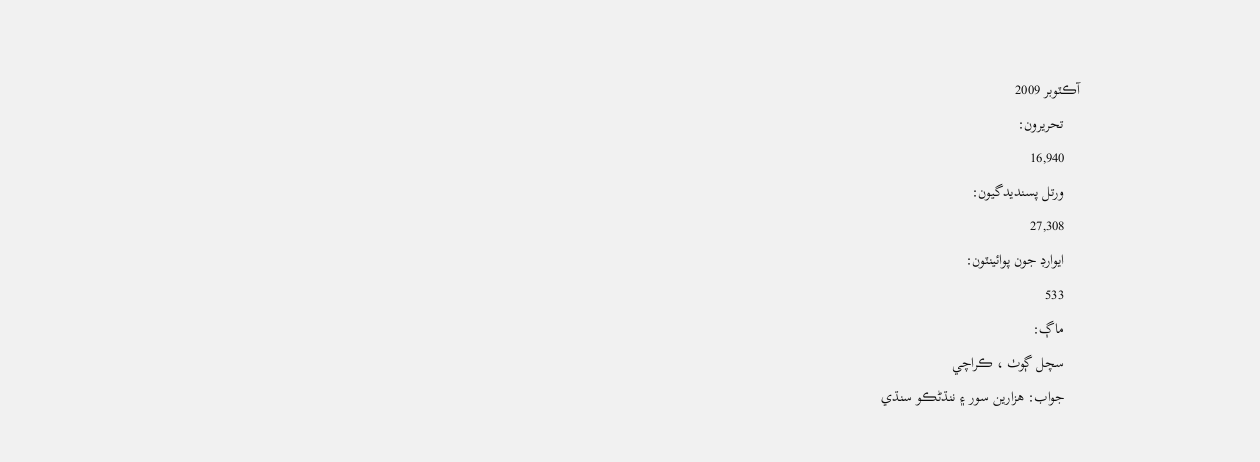آڪٽوبر 2009
    تحريرون:
    16,940
    ورتل پسنديدگيون:
    27,308
    ايوارڊ جون پوائينٽون:
    533
    ماڳ:
    سچل ڳوٺ ، ڪراچي
    جواب: هزارين سور ۽ ننڌڻڪو سنڌي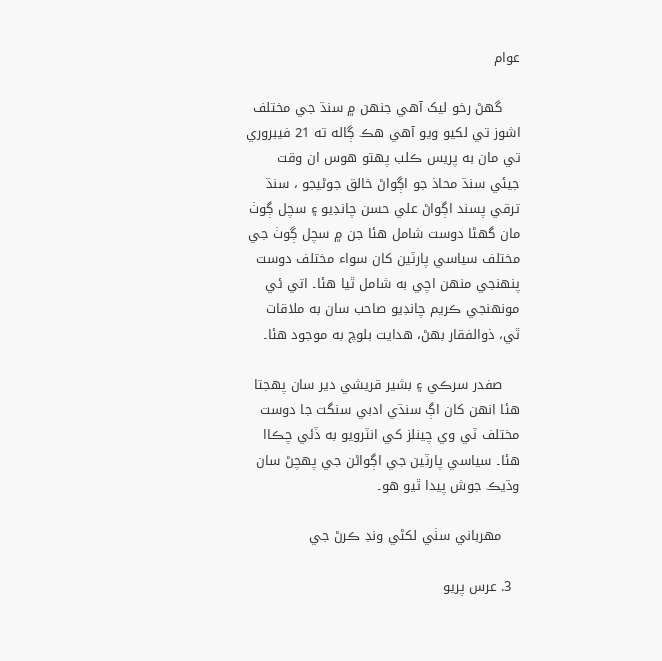عوام

    گهڻ رخو ليک آهي جنهن ۾ سنڌ جي مختلف اشوز تي لکيو ويو آهي هڪ ڳاله ته 21 فيبروري تي مان به پريس ڪلب پهتو هوس ان وقت جيئي سنڌ محاذ جو اڳواڻ خالق جوڻيجو ، سنڌ ترقي پسند اڳواڻ علي حسن چانڊيو ۽ سچل ڳوٺ مان گهڻا دوست شامل هئا جن ۾ سچل ڳوٺ جي مختلف سياسي پارٽين کان سواء مختلف دوست پنهنجي منهن اچي به شامل ٿيا هئا۔ اتي ئي مونهنجي ڪريم چانڊيو صاحب سان به ملاقات ٿي، ذوالفقار بهڻ، هدايت بلوچ به موجود هئا۔

    صفدر سرڪي ۽ بشير قريشي دير سان پهجتا هئا انهن کان اڳ سنڌي ادبي سنگت جا دوست مختلف ٽي وي چينلز کي انٽرويو به ڏئي چڪاا هئا۔ سياسي پارٽين جي اڳواڻن جي پهچڻ سان وڌيڪ جوش پيدا ٿيو هو۔

    مهرباني سٺي لکڻي ونڊ ڪرڻ جي

  3. عرس پريو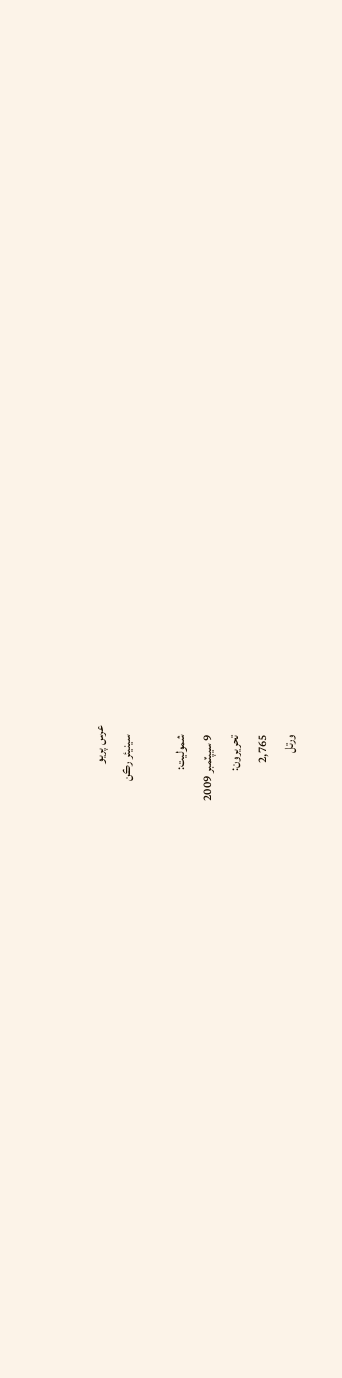عرس پريو
    سينيئر رڪن

    شموليت:
    9 سيپٽمبر 2009
    تحريرون:
    2,765
    ورتل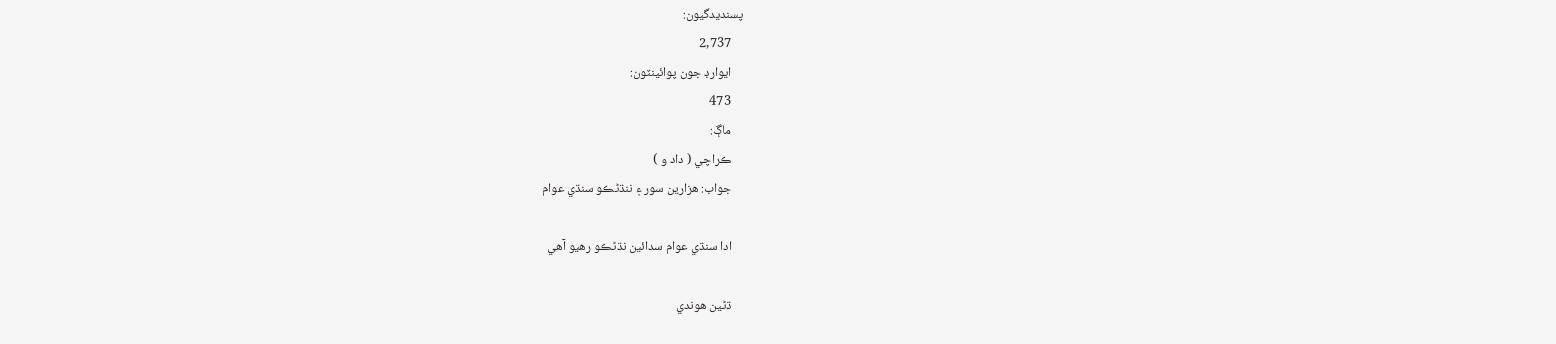پسنديدگيون:
    2,737
    ايوارڊ جون پوائينٽون:
    473
    ماڳ:
    ڪراچي ( داد و )
    جواب: هزارين سور ۽ ننڌڻڪو سنڌي عوام

    ادا سنڌي عوام سدائين نڌڻڪو رهيو آهي

    ڌڻين هوندي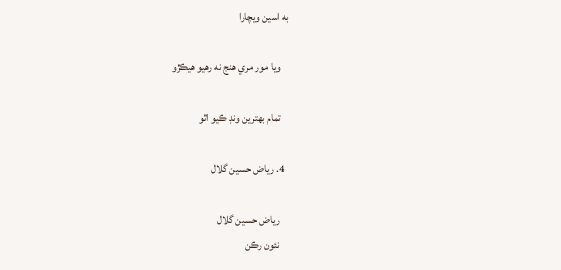به اسين ويچارا

    ويا مور مري هنج نه رهيو هيڪڙو

    تمام بهترين ونڊ ڪيو اٿو

  4. رياض حسين گلال

    رياض حسين گلال
    نئون رڪن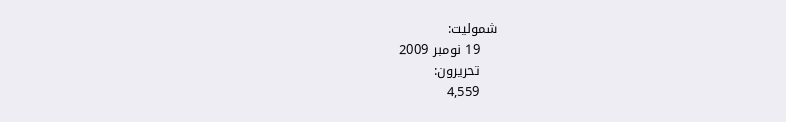شموليت:
    19 نومبر 2009
    تحريرون:
    4,559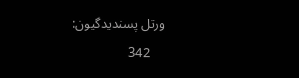ورتل پسنديدگيون:
    342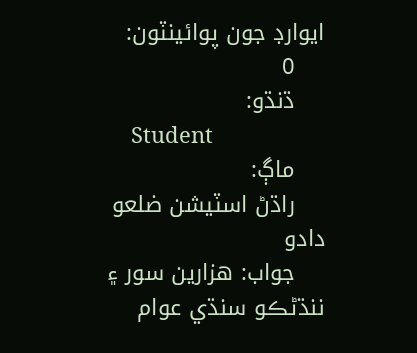ايوارڊ جون پوائينٽون:
    0
    ڌنڌو:
    Student
    ماڳ:
    راڌڻ اسٽيشن ضلعو دادو
    جواب: هزارين سور ۽ ننڌڻڪو سنڌي عوام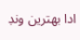ادا بهترين ونڊ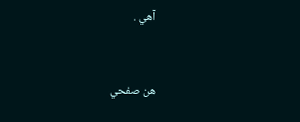آهي .


هن صفحي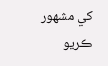کي مشهور ڪريو